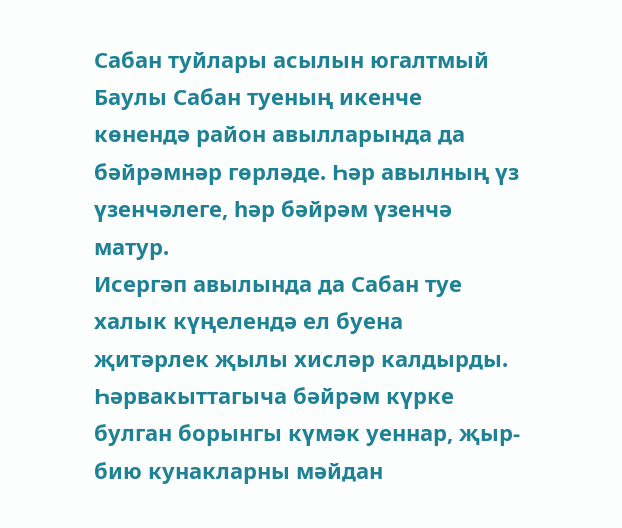Сабан туйлары асылын югалтмый
Баулы Сабан туеның икенче көнендә район авылларында да бәйрәмнәр гөрләде. Һәр авылның үз үзенчәлеге, һәр бәйрәм үзенчә матур.
Исергәп авылында да Сабан туе халык күңелендә ел буена җитәрлек җылы хисләр калдырды. Һәрвакыттагыча бәйрәм күрке булган борынгы күмәк уеннар, җыр-бию кунакларны мәйдан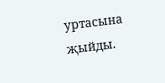уртасына җыйды.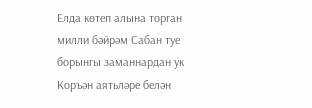Елда көтеп алына торган милли бәйрәм Сабан туе борынгы заманнардан ук Коръән аятьләре белән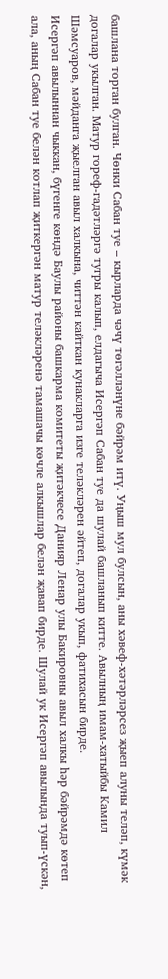башлана торган булган. Чөнки Сабан туе – кырларда чәчү төгәлләнүне бәйрәм итү. Уңыш мул булсын, аны хәвеф-хәтәрләрсез җыеп алуны теләп, күмәк догалар укылган. Матур гореф-гадәтләргә тугры калып, елдагыча Исергәп Сабан туе да шулай башланып китте. Авылның имам-хатыйбы Камил Шәмсуаров, мәйданга җыелган авыл халкына, читтән кайткан кунакларга изге теләкләрен әйтеп, догалар укып, фатихасын бирде.
Исергәп авылыннан чыккан, бүгенге көндә Баулы районы башкарма комитеты җитәкчесе Данияр Ленар улы Бакировны авыл халкы һәр бәйрәмдә көтеп ала, аның Сабан туе белән котлап җиткергән матур теләкләренә тамашачы көчле алкышлар белән җавап бирде. Шулай ук Исергәп авылында туып-үскән,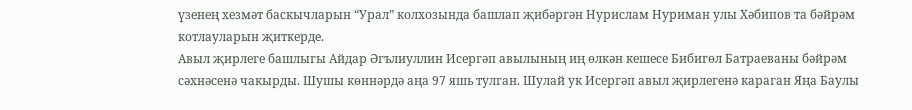үзенең хезмәт баскычларын “Урал” колхозында башлап җибәргән Нурислам Нуриман улы Хәбипов та бәйрәм котлауларын җиткерде.
Авыл җирлеге башлыгы Айдар Әгълиуллин Исергәп авылының иң өлкән кешесе Бибигөл Батраеваны бәйрәм сәхнәсенә чакырды. Шушы көннәрдә аңа 97 яшь тулган. Шулай ук Исергәп авыл җирлегенә караган Яңа Баулы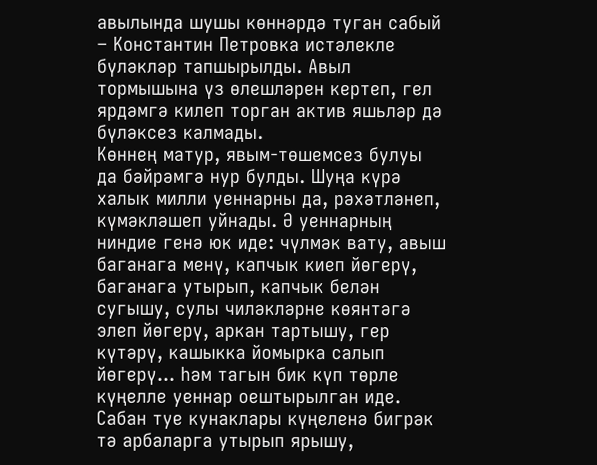авылында шушы көннәрдә туган сабый – Константин Петровка истәлекле бүләкләр тапшырылды. Авыл тормышына үз өлешләрен кертеп, гел ярдәмгә килеп торган актив яшьләр дә бүләксез калмады.
Көннең матур, явым-төшемсез булуы да бәйрәмгә нур булды. Шуңа күрә халык милли уеннарны да, рәхәтләнеп, күмәкләшеп уйнады. Ә уеннарның ниндие генә юк иде: чүлмәк вату, авыш баганага менү, капчык киеп йөгерү, баганага утырып, капчык белән сугышу, сулы чиләкләрне көянтәгә элеп йөгерү, аркан тартышу, гер күтәрү, кашыкка йомырка салып йөгерү... һәм тагын бик күп төрле күңелле уеннар оештырылган иде. Сабан туе кунаклары күңеленә бигрәк тә арбаларга утырып ярышу,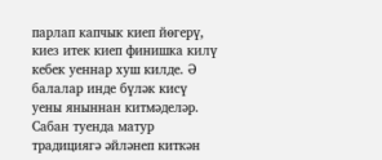парлап капчык киеп йөгерү, киез итек киеп финишка килү кебек уеннар хуш килде. Ә балалар инде бүләк кисү уены яныннан китмәделәр. Сабан туенда матур традициягә әйләнеп киткән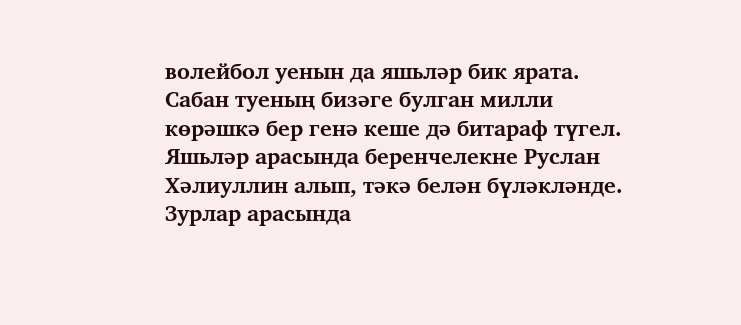волейбол уенын да яшьләр бик ярата.
Сабан туеның бизәге булган милли көрәшкә бер генә кеше дә битараф түгел. Яшьләр арасында беренчелекне Руслан Хәлиуллин алып, тәкә белән бүләкләнде. Зурлар арасында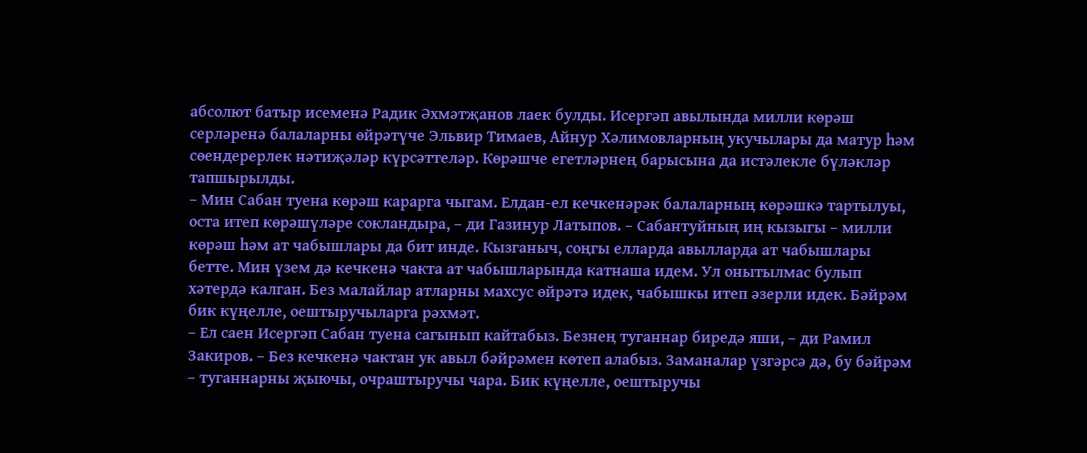абсолют батыр исеменә Радик Әхмәтҗанов лаек булды. Исергәп авылында милли көрәш серләренә балаларны өйрәтүче Эльвир Тимаев, Айнур Хәлимовларның укучылары да матур һәм сөендерерлек нәтиҗәләр күрсәттеләр. Көрәшче егетләрнең барысына да истәлекле бүләкләр тапшырылды.
– Мин Сабан туена көрәш карарга чыгам. Елдан-ел кечкенәрәк балаларның көрәшкә тартылуы, оста итеп көрәшүләре сокландыра, – ди Газинур Латыпов. – Сабантуйның иң кызыгы – милли көрәш һәм ат чабышлары да бит инде. Кызганыч, соңгы елларда авылларда ат чабышлары бетте. Мин үзем дә кечкенә чакта ат чабышларында катнаша идем. Ул онытылмас булып хәтердә калган. Без малайлар атларны махсус өйрәтә идек, чабышкы итеп әзерли идек. Бәйрәм бик күңелле, оештыручыларга рәхмәт.
– Ел саен Исергәп Сабан туена сагынып кайтабыз. Безнең туганнар биредә яши, – ди Рамил Закиров. – Без кечкенә чактан ук авыл бәйрәмен көтеп алабыз. Заманалар үзгәрсә дә, бу бәйрәм – туганнарны җыючы, очраштыручы чара. Бик күңелле, оештыручы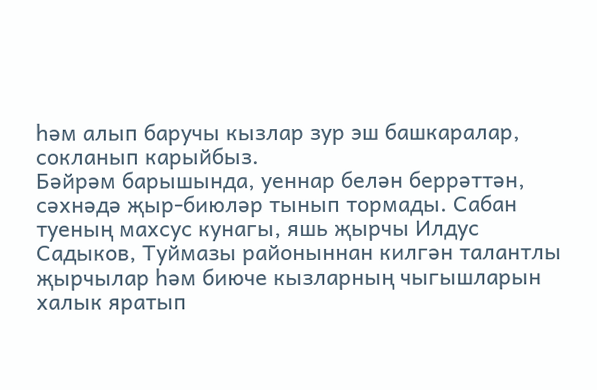һәм алып баручы кызлар зур эш башкаралар, сокланып карыйбыз.
Бәйрәм барышында, уеннар белән беррәттән, сәхнәдә җыр-биюләр тынып тормады. Сабан туеның махсус кунагы, яшь җырчы Илдус Садыков, Туймазы районыннан килгән талантлы җырчылар һәм биюче кызларның чыгышларын халык яратып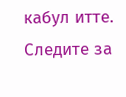кабул итте.
Следите за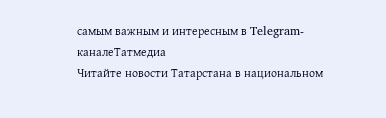самым важным и интересным в Telegram-каналеТатмедиа
Читайте новости Татарстана в национальном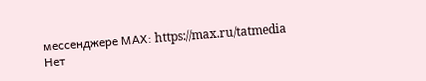мессенджере MАХ: https://max.ru/tatmedia
Нет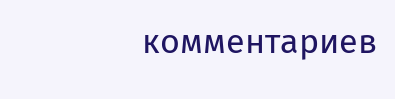комментариев